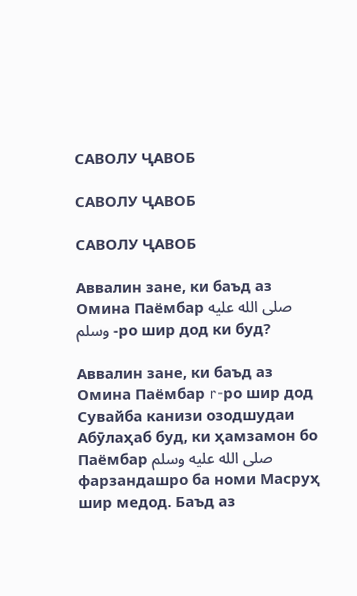САВОЛУ ҶАВОБ

САВОЛУ ҶАВОБ

САВОЛУ ҶАВОБ

Аввалин зане, ки баъд аз Омина Паёмбар صلى الله عليه وسلم -ро шир дод ки буд?

Аввалин зане, ки баъд аз Омина Паёмбар r-ро шир дод Сувайба канизи озодшудаи Абӯлаҳаб буд, ки ҳамзамон бо Паёмбар صلى الله عليه وسلم фарзандашро ба номи Масруҳ шир медод. Баъд аз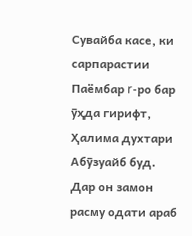Сувайба касе, ки сарпарастии Паёмбар r-ро бар ӯҳда гирифт, Ҳалима духтари Абӯзуайб буд. Дар он замон расму одати араб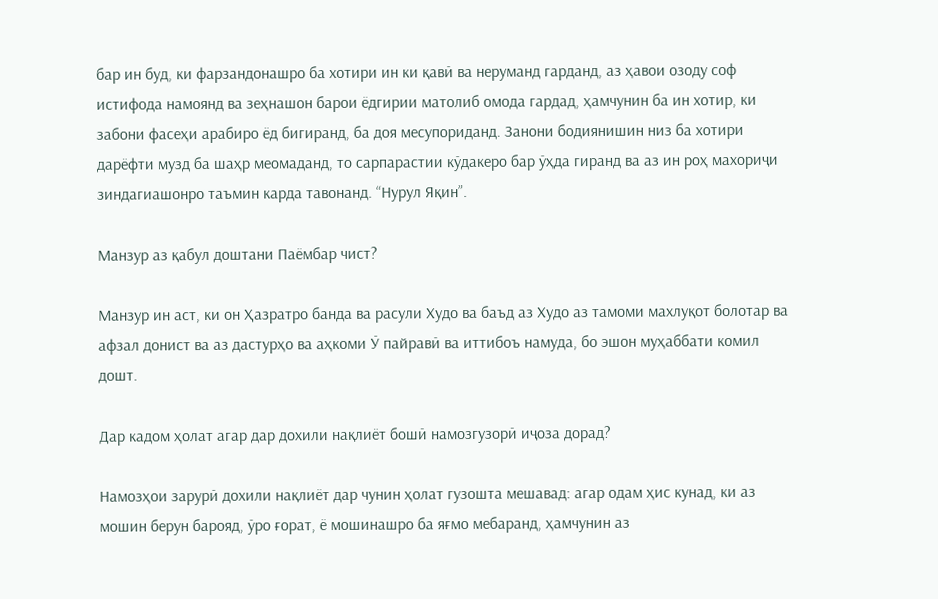бар ин буд, ки фарзандонашро ба хотири ин ки қавӣ ва неруманд гарданд, аз ҳавои озоду соф истифода намоянд ва зеҳнашон барои ёдгирии матолиб омода гардад, ҳамчунин ба ин хотир, ки забони фасеҳи арабиро ёд бигиранд, ба доя месупориданд. Занони бодиянишин низ ба хотири дарёфти музд ба шаҳр меомаданд, то сарпарастии кӯдакеро бар ӯҳда гиранд ва аз ин роҳ махориҷи зиндагиашонро таъмин карда тавонанд. “Нурул Яқин”.

Манзур аз қабул доштани Паёмбар чист?

Манзур ин аст, ки он Ҳазратро банда ва расули Худо ва баъд аз Худо аз тамоми махлуқот болотар ва афзал донист ва аз дастурҳо ва аҳкоми Ӯ пайравӣ ва иттибоъ намуда, бо эшон муҳаббати комил дошт.

Дар кадом ҳолат агар дар дохили нақлиёт бошӣ намозгузорӣ иҷоза дорад?

Намозҳои зарурӣ дохили нақлиёт дар чунин ҳолат гузошта мешавад: агар одам ҳис кунад, ки аз мошин берун барояд, ӯро ғорат, ё мошинашро ба яғмо мебаранд, ҳамчунин аз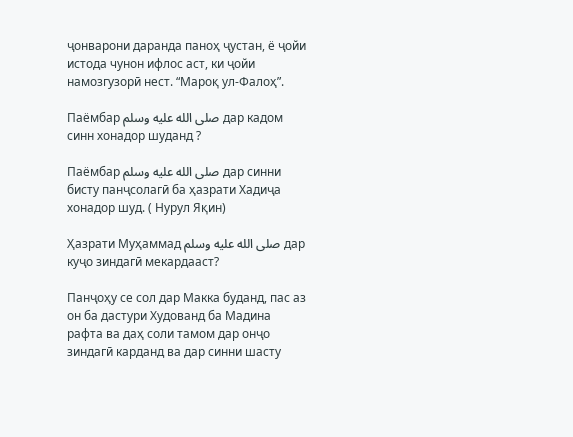ҷонварони даранда паноҳ ҷустан, ё ҷойи истода чунон ифлос аст, ки ҷойи намозгузорӣ нест. “Мароқ ул-Фалоҳ”.

Паёмбар صلى الله عليه وسلم дар кадом синн хонадор шуданд ?

Паёмбар صلى الله عليه وسلم дар синни бисту панҷсолагӣ ба ҳазрати Хадиҷа хонадор шуд. ( Нурул Яқин)

Ҳазрати Муҳаммад صلى الله عليه وسلم дар куҷо зиндагӣ мекардааст?

Панҷоҳу се сол дар Макка буданд, пас аз он ба дастури Худованд ба Мадина рафта ва даҳ соли тамом дар онҷо зиндагӣ карданд ва дар синни шасту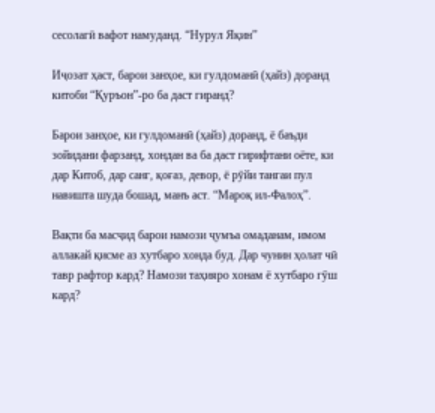сесолагӣ вафот намуданд. “Нурул Яқин”

Иҷозат ҳаст, барои занҳое, ки гулдоманӣ (ҳайз) доранд китоби “Қуръон”-ро ба даст гиранд?

Барои занҳое, ки гулдоманӣ (ҳайз) доранд, ё баъди зойидани фарзанд, хондан ва ба даст гирифтани оёте, ки дар Китоб, дар санг, қоғаз, девор, ё рӯйи тангаи пул навишта шуда бошад, манъ аст. “Мароқ ил-Фалоҳ”.

Вақти ба масҷид барои намози ҷумъа омаданам, имом аллакай қисме аз хутбаро хонда буд. Дар чунин ҳолат чӣ тавр рафтор кард? Намози таҳияро хонам ё хутбаро гӯш кард?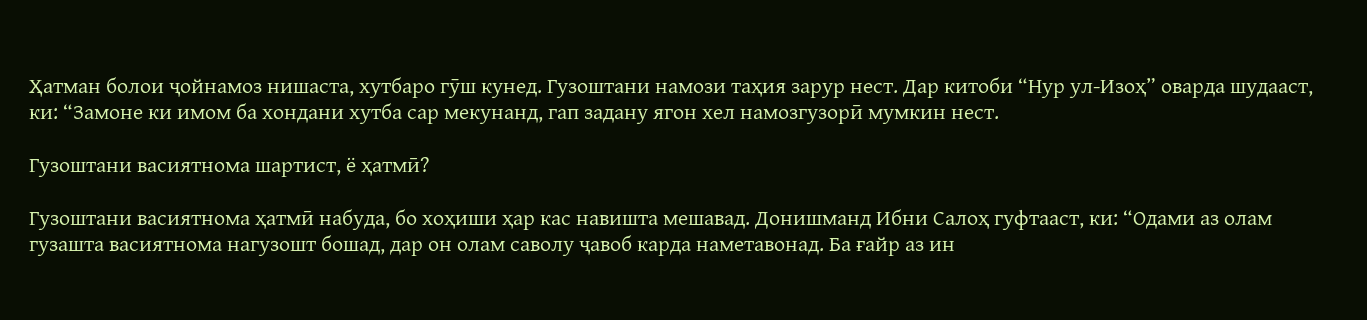Ҳатман болои ҷойнамоз нишаста, хутбаро гӯш кунед. Гузоштани намози таҳия зарур нест. Дар китоби “Нур ул-Изоҳ” оварда шудааст, ки: “Замоне ки имом ба хондани хутба сар мекунанд, гап задану ягон хел намозгузорӣ мумкин нест.

Гузоштани васиятнома шартист, ё ҳатмӣ?

Гузоштани васиятнома ҳатмӣ набуда, бо хоҳиши ҳар кас навишта мешавад. Донишманд Ибни Салоҳ гуфтааст, ки: “Одами аз олам гузашта васиятнома нагузошт бошад, дар он олам саволу ҷавоб карда наметавонад. Ба ғайр аз ин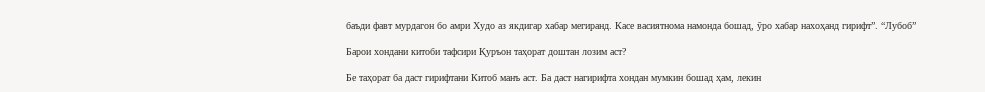баъди фавт мурдагон бо амри Худо аз якдигар хабар мегиранд. Касе васиятнома намонда бошад, ӯро хабар нахоҳанд гирифт”. “Лубоб”

Барои хондани китоби тафсири Қуръон таҳорат доштан лозим аст?

Бе таҳорат ба даст гирифтани Китоб манъ аст. Ба даст нагирифта хондан мумкин бошад ҳам, лекин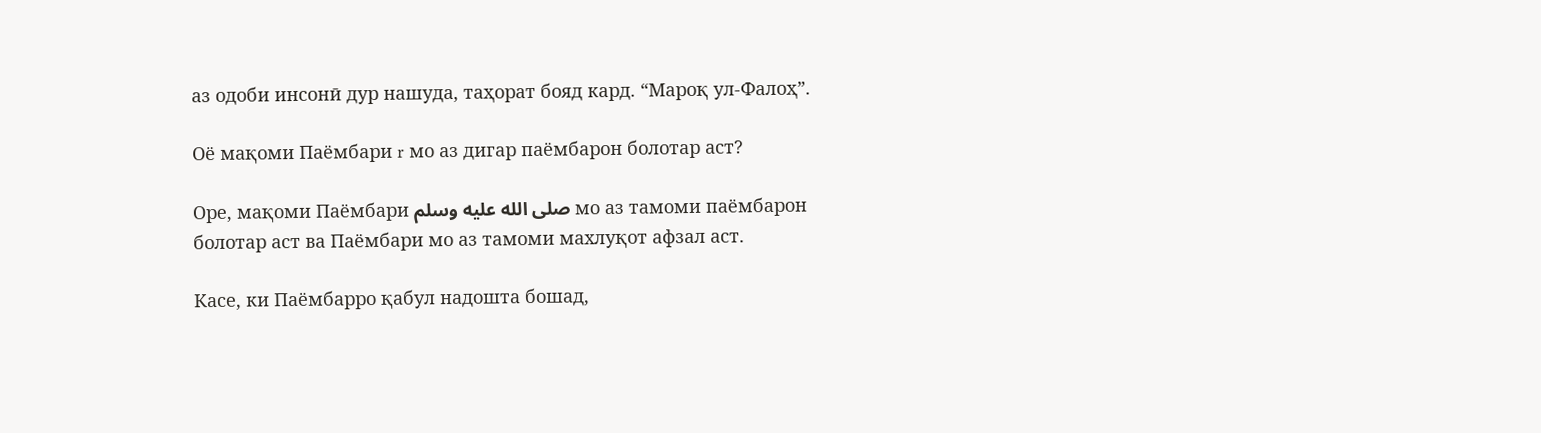аз одоби инсонӣ дур нашуда, таҳорат бояд кард. “Мароқ ул-Фалоҳ”.

Оё мақоми Паёмбари r мо аз дигар паёмбарон болотар аст?

Оре, мақоми Паёмбари صلى الله عليه وسلم мо аз тамоми паёмбарон болотар аст ва Паёмбари мо аз тамоми махлуқот афзал аст.

Касе, ки Паёмбарро қабул надошта бошад,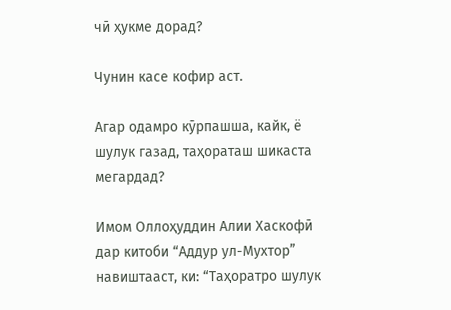чӣ ҳукме дорад?

Чунин касе кофир аст.

Агар одамро кӯрпашша, кайк, ё шулук газад, таҳораташ шикаста мегардад?

Имом Оллоҳуддин Алии Хаскофӣ дар китоби “Аддур ул-Мухтор” навиштааст, ки: “Таҳоратро шулук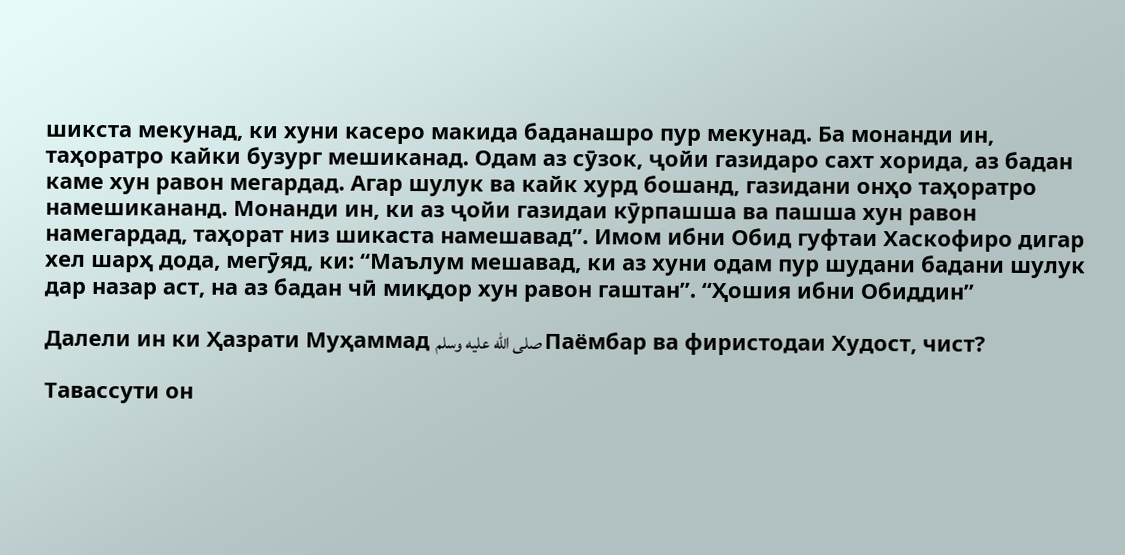шикста мекунад, ки хуни касеро макида баданашро пур мекунад. Ба монанди ин, таҳоратро кайки бузург мешиканад. Одам аз сӯзок, ҷойи газидаро сахт хорида, аз бадан каме хун равон мегардад. Агар шулук ва кайк хурд бошанд, газидани онҳо таҳоратро намешикананд. Монанди ин, ки аз ҷойи газидаи кӯрпашша ва пашша хун равон намегардад, таҳорат низ шикаста намешавад”. Имом ибни Обид гуфтаи Хаскофиро дигар хел шарҳ дода, мегӯяд, ки: “Маълум мешавад, ки аз хуни одам пур шудани бадани шулук дар назар аст, на аз бадан чӣ миқдор хун равон гаштан”. “Ҳошия ибни Обиддин”

Далели ин ки Ҳазрати Муҳаммад صلى الله عليه وسلم Паёмбар ва фиристодаи Худост, чист?

Тавассути он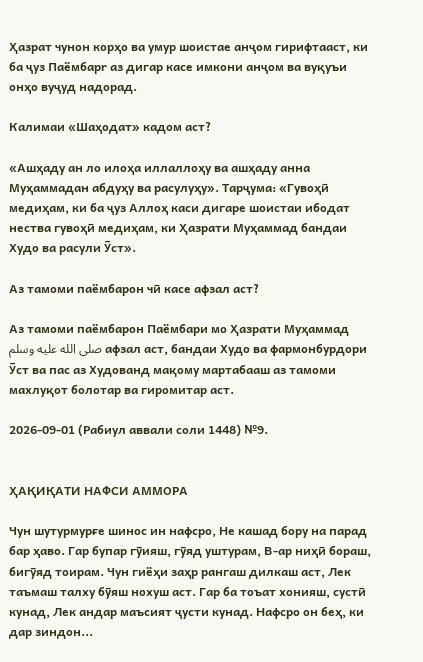Ҳазрат чунон корҳо ва умур шоистае анҷом гирифтааст, ки ба ҷуз Паёмбарr аз дигар касе имкони анҷом ва вуқуъи онҳо вуҷуд надорад.

Калимаи «Шаҳодат» кадом аст?

«Ашҳаду ан ло илоҳа иллаллоҳу ва ашҳаду анна Муҳаммадан абдуҳу ва расулуҳу». Тарҷума: «Гувоҳӣ медиҳам, ки ба ҷуз Аллоҳ каси дигаре шоистаи ибодат нества гувоҳӣ медиҳам, ки Ҳазрати Муҳаммад бандаи Худо ва расули Ӯст».

Аз тамоми паёмбарон чӣ касе афзал аст?

Аз тамоми паёмбарон Паёмбари мо Ҳазрати Муҳаммад صلى الله عليه وسلم афзал аст, бандаи Худо ва фармонбурдори Ӯст ва пас аз Худованд мақому мартабааш аз тамоми махлуқот болотар ва гиромитар аст.

2026-09-01 (Рабиул аввали соли 1448) №9.


ҲАҚИҚАТИ НАФСИ АММОРА

Чун шутурмурғе шинос ин нафсро, Не кашад бору на парад бар ҳаво. Гар бупар гӯияш, гӯяд уштурам, В-ар ниҳӣ бораш, бигӯяд тоирам. Чун гиёҳи заҳр рангаш дилкаш аст, Лек таъмаш талху бӯяш нохуш аст. Гар ба тоъат хонияш, сустӣ кунад, Лек андар маъсият ҷусти кунад. Нафсро он беҳ, ки дар зиндон...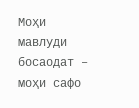Моҳи мавлуди босаодат – моҳи сафо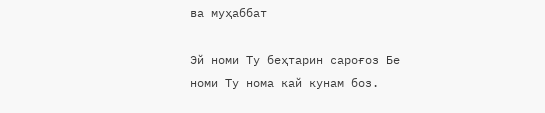ва муҳаббат

Эй номи Ту беҳтарин сароғоз Бе номи Ту нома кай кунам боз.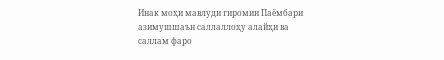Инак моҳи мавлуди гиромии Паёмбари азимушшаън саллаллоҳу алайҳи ва саллам фаро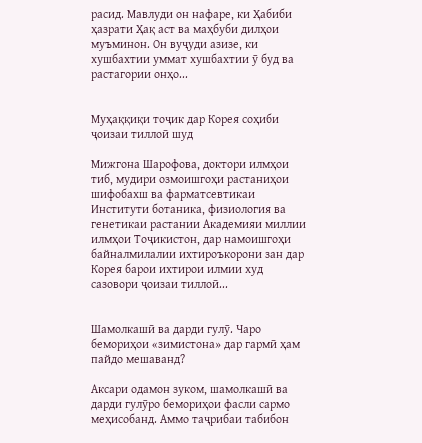расид. Мавлуди он нафаре, ки Ҳабиби ҳазрати Ҳақ аст ва маҳбуби дилҳои муъминон. Он вуҷуди азизе, ки хушбахтии уммат хушбахтии ӯ буд ва растагории онҳо...


Муҳаққиқи тоҷик дар Корея соҳиби ҷоизаи тиллоӣ шуд

Мижгона Шарофова, доктори илмҳои тиб, мудири озмоишгоҳи растаниҳои шифобахш ва фарматсевтикаи Институти ботаника, физиология ва генетикаи растании Академияи миллии илмҳои Тоҷикистон, дар намоишгоҳи байналмилалии ихтироъкорони зан дар Корея барои ихтирои илмии худ сазовори ҷоизаи тиллоӣ...


Шамолкашӣ ва дарди гулӯ. Чаро бемориҳои «зимистона» дар гармӣ ҳам пайдо мешаванд?

Аксари одамон зуком, шамолкашӣ ва дарди гулӯро бемориҳои фасли сармо меҳисобанд. Аммо таҷрибаи табибон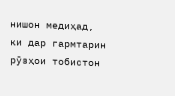нишон медиҳад, ки дар гармтарин рӯзҳои тобистон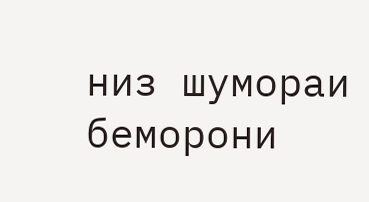низ шумораи беморони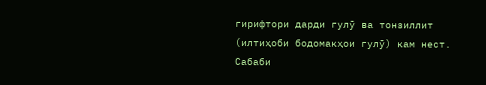гирифтори дарди гулӯ ва тонзиллит (илтиҳоби бодомакҳои гулӯ) кам нест. Сабаби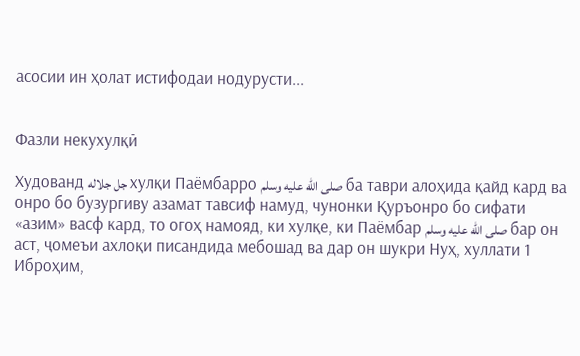асосии ин ҳолат истифодаи нодурусти...


Фазли некухулқӣ

Худованд جل جلاله хулқи Паёмбарро صلى الله عليه وسلم ба таври алоҳида қайд кард ва онро бо бузургиву азамат тавсиф намуд, чунонки Қуръонро бо сифати «азим» васф кард, то огоҳ намояд, ки хулқе, ки Паёмбар صلى الله عليه وسلم бар он аст, ҷомеъи ахлоқи писандида мебошад ва дар он шукри Нуҳ, хуллати 1 Иброҳим,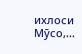ихлоси Мӯсо,...